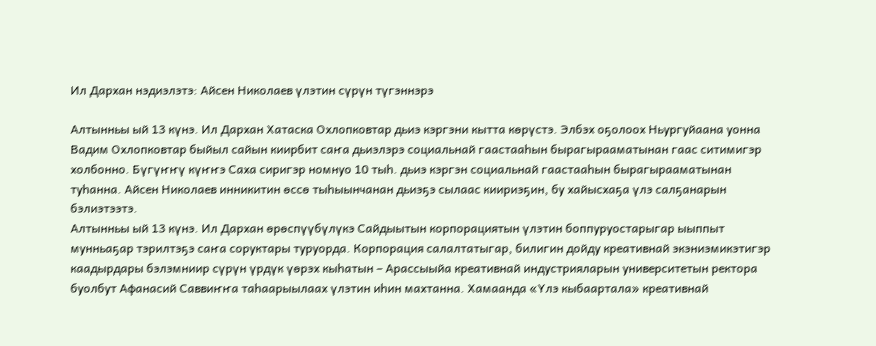Ил Дархан нэдиэлэтэ: Айсен Николаев үлэтин сүрүн түгэннэрэ

Алтынньы ый 13 күнэ. Ил Дархан Хатаска Охлопковтар дьиэ кэргэни кытта көрүстэ. Элбэх оҕолоох Ньургуйаана уонна Вадим Охлопковтар быйыл сайын киирбит саҥа дьиэлэрэ социальнай гаастааһын бырагырааматынан гаас ситимигэр холбонно. Бүгүҥҥү күҥҥэ Саха сиригэр номнуо 10 тыһ. дьиэ кэргэн социальнай гаастааһын бырагырааматынан туһанна. Айсен Николаев инникитин өссө тыһыынчанан дьиэҕэ сылаас киириэҕин, бу хайысхаҕа үлэ салҕанарын бэлиэтээтэ.
Алтынньы ый 13 күнэ. Ил Дархан өрөспүүбүлүкэ Сайдыытын корпорациятын үлэтин боппуруостарыгар ыыппыт мунньаҕар тэрилтэҕэ саҥа соруктары туруорда. Корпорация салалтатыгар, билигин дойду креативнай экэниэмикэтигэр каадырдары бэлэмниир сүрүн үрдүк үөрэх кыһатын – Арассыыйа креативнай индустрияларын университетын ректора буолбут Афанасий Саввиҥҥа таһаарыылаах үлэтин иһин махтанна. Хамаанда «Үлэ кыбаартала» креативнай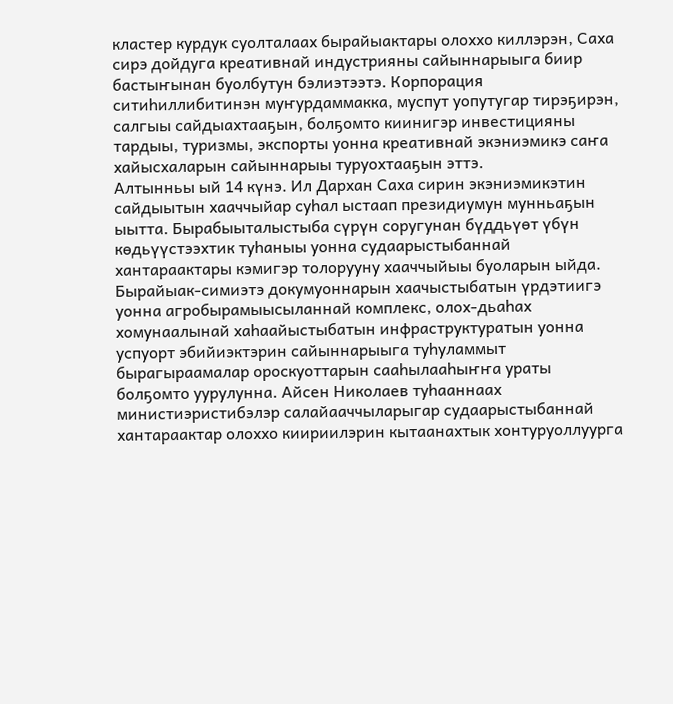кластер курдук суолталаах бырайыактары олоххо киллэрэн, Саха сирэ дойдуга креативнай индустрияны сайыннарыыга биир бастыҥынан буолбутун бэлиэтээтэ. Корпорация ситиһиллибитинэн муҥурдаммакка, муспут уопутугар тирэҕирэн, салгыы сайдыахтааҕын, болҕомто киинигэр инвестицияны тардыы, туризмы, экспорты уонна креативнай экэниэмикэ саҥа хайысхаларын сайыннарыы туруохтааҕын эттэ.
Алтынньы ый 14 күнэ. Ил Дархан Саха сирин экэниэмикэтин сайдыытын хааччыйар суһал ыстаап президиумун мунньаҕын ыытта. Бырабыыталыстыба сүрүн соругунан бүддьүөт үбүн көдьүүстээхтик туһаныы уонна судаарыстыбаннай хантараактары кэмигэр толорууну хааччыйыы буоларын ыйда. Бырайыак-симиэтэ докумуоннарын хаачыстыбатын үрдэтиигэ уонна агробырамыысыланнай комплекс, олох-дьаһах хомунаалынай хаһаайыстыбатын инфраструктуратын уонна успуорт эбийиэктэрин сайыннарыыга туһуламмыт бырагыраамалар ороскуоттарын сааһылааһыҥҥа ураты болҕомто уурулунна. Айсен Николаев туһааннаах министиэристибэлэр салайааччыларыгар судаарыстыбаннай хантараактар олоххо киириилэрин кытаанахтык хонтуруоллуурга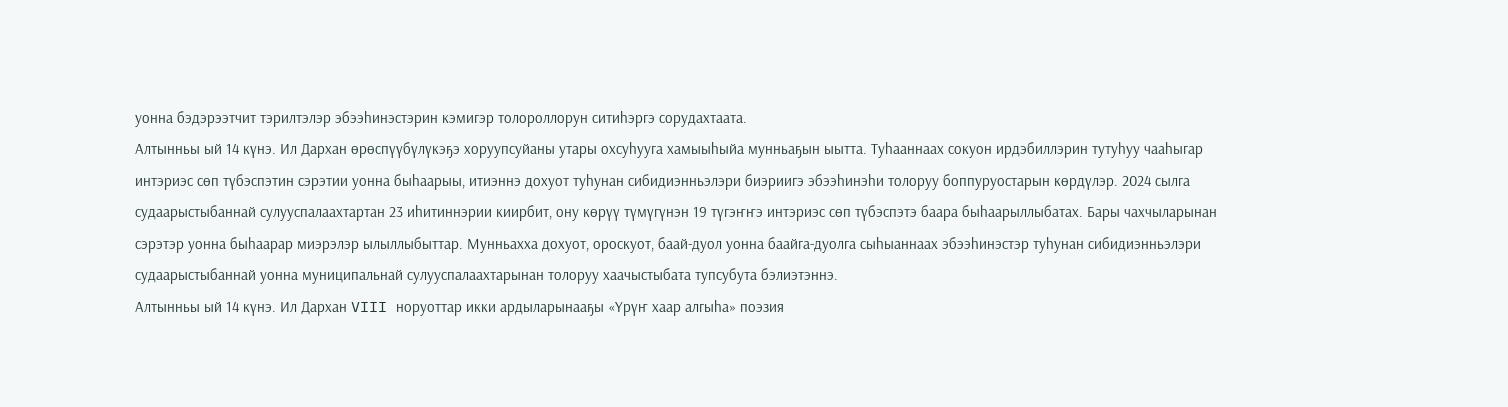уонна бэдэрээтчит тэрилтэлэр эбээһинэстэрин кэмигэр толороллорун ситиһэргэ сорудахтаата.
Алтынньы ый 14 күнэ. Ил Дархан өрөспүүбүлүкэҕэ хоруупсуйаны утары охсуһууга хамыыһыйа мунньаҕын ыытта. Туһааннаах сокуон ирдэбиллэрин тутуһуу чааһыгар интэриэс сөп түбэспэтин сэрэтии уонна быһаарыы, итиэннэ дохуот туһунан сибидиэнньэлэри биэриигэ эбээһинэһи толоруу боппуруостарын көрдүлэр. 2024 сылга судаарыстыбаннай сулууспалаахтартан 23 иһитиннэрии киирбит, ону көрүү түмүгүнэн 19 түгэҥҥэ интэриэс сөп түбэспэтэ баара быһаарыллыбатах. Бары чахчыларынан сэрэтэр уонна быһаарар миэрэлэр ылыллыбыттар. Мунньахха дохуот, ороскуот, баай-дуол уонна баайга-дуолга сыһыаннаах эбээһинэстэр туһунан сибидиэнньэлэри судаарыстыбаннай уонна муниципальнай сулууспалаахтарынан толоруу хаачыстыбата тупсубута бэлиэтэннэ.
Алтынньы ый 14 күнэ. Ил Дархан VIII норуоттар икки ардыларынааҕы «Үрүҥ хаар алгыһа» поэзия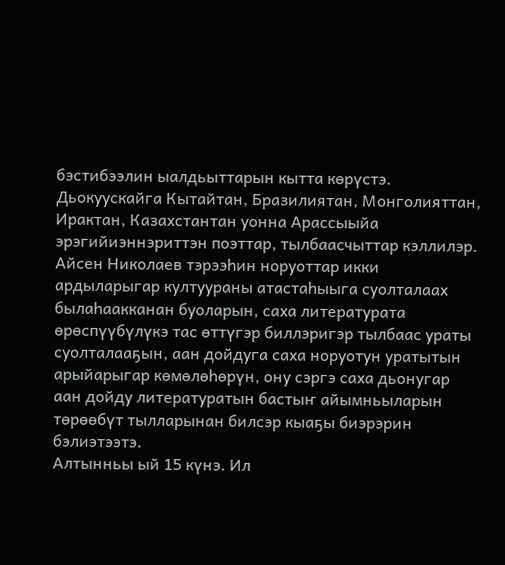бэстибээлин ыалдьыттарын кытта көрүстэ. Дьокуускайга Кытайтан, Бразилиятан, Монголияттан, Ирактан, Казахстантан уонна Арассыыйа эрэгийиэннэриттэн поэттар, тылбаасчыттар кэллилэр. Айсен Николаев тэрээһин норуоттар икки ардыларыгар култуураны атастаһыыга суолталаах былаһаакканан буоларын, саха литературата өрөспүүбүлүкэ тас өттүгэр биллэригэр тылбаас ураты суолталааҕын, аан дойдуга саха норуотун уратытын арыйарыгар көмөлөһөрүн, ону сэргэ саха дьонугар аан дойду литературатын бастыҥ айымньыларын төрөөбүт тылларынан билсэр кыаҕы биэрэрин бэлиэтээтэ.
Алтынньы ый 15 күнэ. Ил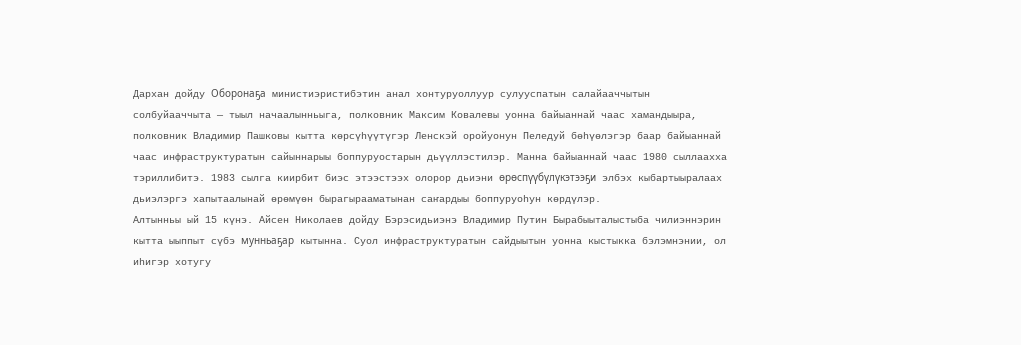Дархан дойду Оборонаҕа министиэристибэтин анал хонтуруоллуур сулууспатын салайааччытын солбуйааччыта — тыыл начаалынньыга, полковник Максим Ковалевы уонна байыаннай чаас хамандыыра, полковник Владимир Пашковы кытта көрсүһүүтүгэр Ленскэй оройуонун Пеледуй бөһүөлэгэр баар байыаннай чаас инфраструктуратын сайыннарыы боппуруостарын дьүүллэстилэр. Манна байыаннай чаас 1980 сыллаахха тэриллибитэ. 1983 сылга киирбит биэс этээстээх олорор дьиэни өрөспүүбүлүкэтээҕи элбэх кыбартыыралаах дьиэлэргэ хапытаалынай өрөмүөн бырагырааматынан саҥардыы боппуруоһун көрдүлэр.
Алтынньы ый 15 күнэ. Айсен Николаев дойду Бэрэсидьиэнэ Владимир Путин Бырабыыталыстыба чилиэннэрин кытта ыыппыт сүбэ мунньаҕар кытынна. Суол инфраструктуратын сайдыытын уонна кыстыкка бэлэмнэнии, ол иһигэр хотугу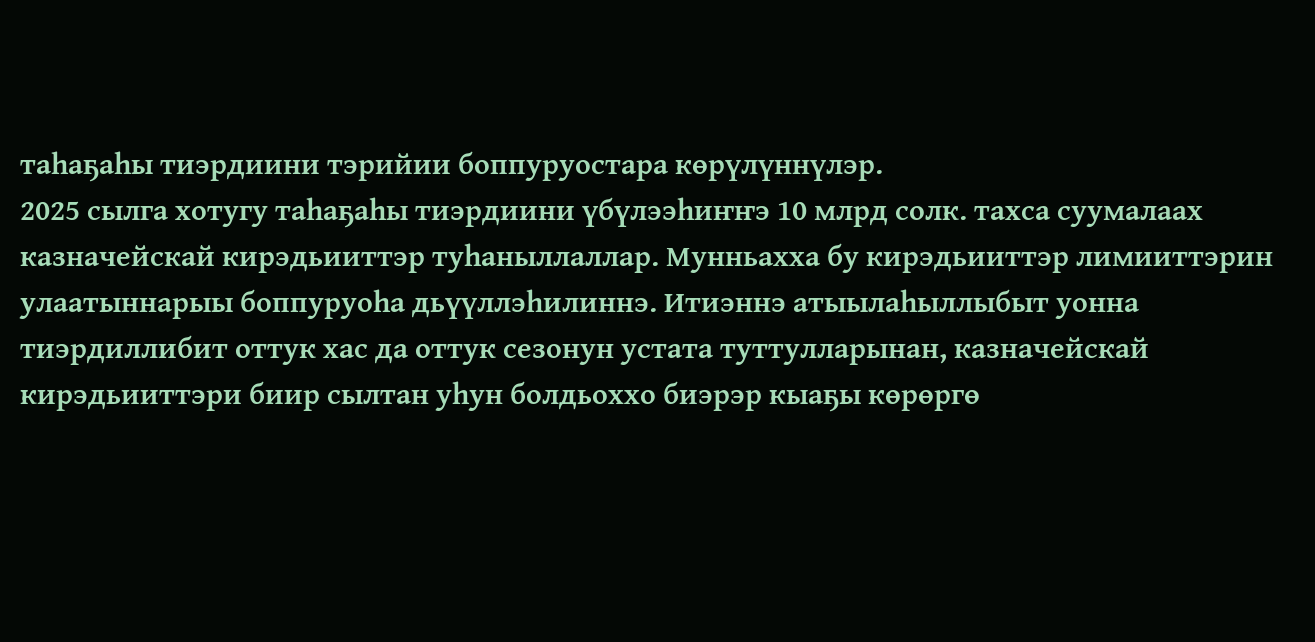таһаҕаһы тиэрдиини тэрийии боппуруостара көрүлүннүлэр.
2025 сылга хотугу таһаҕаһы тиэрдиини үбүлээһиҥҥэ 10 млрд солк. тахса суумалаах казначейскай кирэдьииттэр туһаныллаллар. Мунньахха бу кирэдьииттэр лимииттэрин улаатыннарыы боппуруоһа дьүүллэһилиннэ. Итиэннэ атыылаһыллыбыт уонна тиэрдиллибит оттук хас да оттук сезонун устата туттулларынан, казначейскай кирэдьииттэри биир сылтан уһун болдьоххо биэрэр кыаҕы көрөргө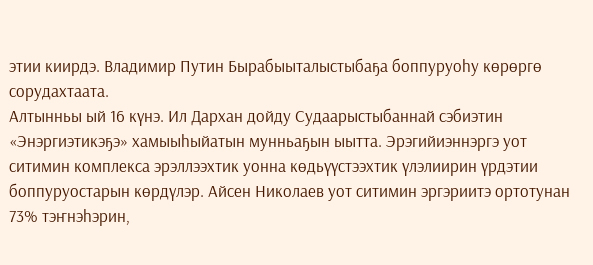этии киирдэ. Владимир Путин Бырабыыталыстыбаҕа боппуруоһу көрөргө сорудахтаата.
Алтынньы ый 16 күнэ. Ил Дархан дойду Судаарыстыбаннай сэбиэтин «Энэргиэтикэҕэ» хамыыһыйатын мунньаҕын ыытта. Эрэгийиэннэргэ уот ситимин комплекса эрэллээхтик уонна көдьүүстээхтик үлэлиирин үрдэтии боппуруостарын көрдүлэр. Айсен Николаев уот ситимин эргэриитэ ортотунан 73% тэҥнэһэрин,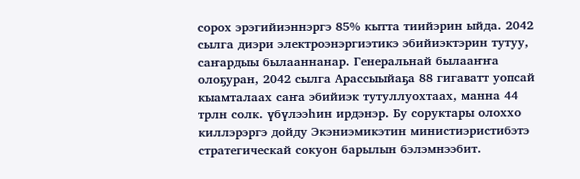сорох эрэгийиэннэргэ 85% кытта тиийэрин ыйда. 2042 сылга диэри электроэнэргиэтикэ эбийиэктэрин тутуу, саҥардыы былааннанар. Генеральнай былааҥҥа олоҕуран, 2042 сылга Арассыыйаҕа 88 гигаватт уопсай кыамталаах саҥа эбийиэк тутуллуохтаах, манна 44 трлн солк. үбүлээһин ирдэнэр. Бу соруктары олоххо киллэрэргэ дойду Экэниэмикэтин министиэристибэтэ стратегическай сокуон барылын бэлэмнээбит.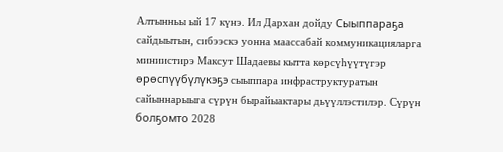Алтынньы ый 17 күнэ. Ил Дархан дойду Сыыппараҕа сайдыытын, сибээскэ уонна маассабай коммуникацияларга миниистирэ Максут Шадаевы кытта көрсүһүүтүгэр өрөспүүбүлүкэҕэ сыыппара инфраструктуратын сайыннарыыга сүрүн бырайыактары дьүүллэстилэр. Сүрүн болҕомто 2028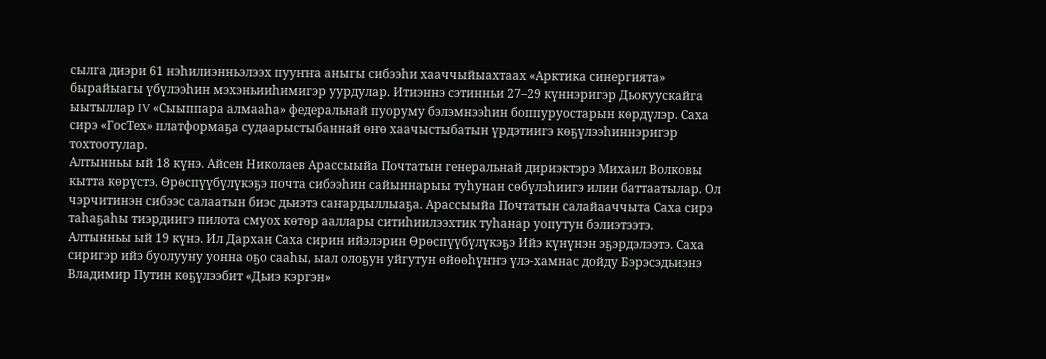сылга диэри 61 нэһилиэнньэлээх пууҥҥа аныгы сибээһи хааччыйыахтаах «Арктика синергията» бырайыагы үбүлээһин мэхэньииһимигэр уурдулар. Итиэннэ сэтинньи 27–29 күннэригэр Дьокуускайга ыытыллар IV «Сыыппара алмааһа» федеральнай пуоруму бэлэмнээһин боппуруостарын көрдүлэр. Саха сирэ «ГосТех» платформаҕа судаарыстыбаннай өҥө хаачыстыбатын үрдэтиигэ көҕүлээһиннэригэр тохтоотулар.
Алтынньы ый 18 күнэ. Айсен Николаев Арассыыйа Почтатын генеральнай дириэктэрэ Михаил Волковы кытта көрүстэ. Өрөспүүбүлүкэҕэ почта сибээһин сайыннарыы туһунан сөбүлэһиигэ илии баттаатылар. Ол чэрчитинэн сибээс салаатын биэс дьиэтэ саҥардыллыаҕа. Арассыыйа Почтатын салайааччыта Саха сирэ таһаҕаһы тиэрдиигэ пилота смуох көтөр ааллары ситиһиилээхтик туһанар уопутун бэлиэтээтэ.
Алтынньы ый 19 күнэ. Ил Дархан Саха сирин ийэлэрин Өрөспүүбүлүкэҕэ Ийэ күнүнэн эҕэрдэлээтэ. Саха сиригэр ийэ буолууну уонна оҕо сааһы, ыал олоҕун уйгутун өйөөһүҥҥэ үлэ-хамнас дойду Бэрэсэдьиэнэ Владимир Путин көҕүлээбит «Дьиэ кэргэн»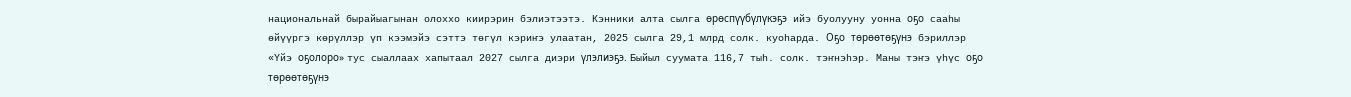национальнай бырайыагынан олоххо киирэрин бэлиэтээтэ. Кэнники алта сылга өрөспүүбүлүкэҕэ ийэ буолууну уонна оҕо сааһы өйүүргэ көрүллэр үп кээмэйэ сэттэ төгүл кэриҥэ улаатан, 2025 сылга 29,1 млрд солк. куоһарда. Оҕо төрөөтөҕүнэ бэриллэр «Үйэ оҕолоро» тус сыаллаах хапытаал 2027 сылга диэри үлэлиэҕэ. Быйыл суумата 116,7 тыһ. солк. тэҥнэһэр. Маны тэҥэ үһүс оҕо төрөөтөҕүнэ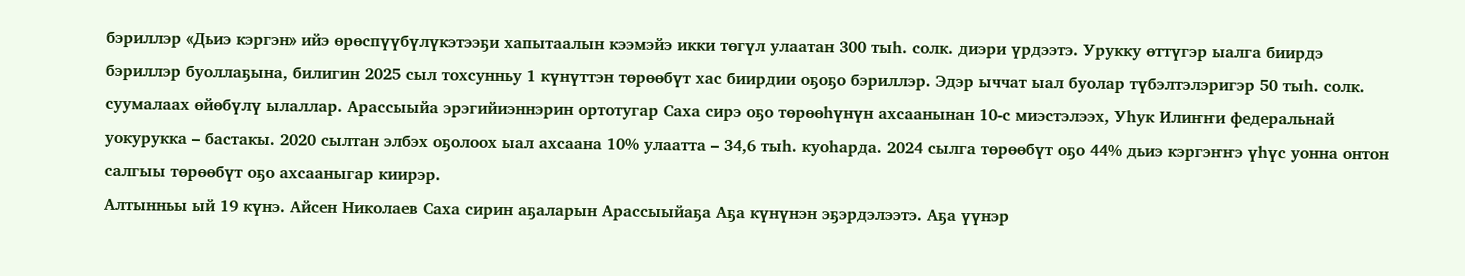бэриллэр «Дьиэ кэргэн» ийэ өрөспүүбүлүкэтээҕи хапытаалын кээмэйэ икки төгүл улаатан 300 тыһ. солк. диэри үрдээтэ. Урукку өттүгэр ыалга биирдэ бэриллэр буоллаҕына, билигин 2025 сыл тохсунньу 1 күнүттэн төрөөбүт хас биирдии оҕоҕо бэриллэр. Эдэр ыччат ыал буолар түбэлтэлэригэр 50 тыһ. солк. суумалаах өйөбүлү ылаллар. Арассыыйа эрэгийиэннэрин ортотугар Саха сирэ оҕо төрөөһүнүн ахсаанынан 10-с миэстэлээх, Уһук Илиҥҥи федеральнай уокурукка – бастакы. 2020 сылтан элбэх оҕолоох ыал ахсаана 10% улаатта – 34,6 тыһ. куоһарда. 2024 сылга төрөөбүт оҕо 44% дьиэ кэргэҥҥэ үһүс уонна онтон салгыы төрөөбүт оҕо ахсааныгар киирэр.
Алтынньы ый 19 күнэ. Айсен Николаев Саха сирин аҕаларын Арассыыйаҕа Аҕа күнүнэн эҕэрдэлээтэ. Аҕа үүнэр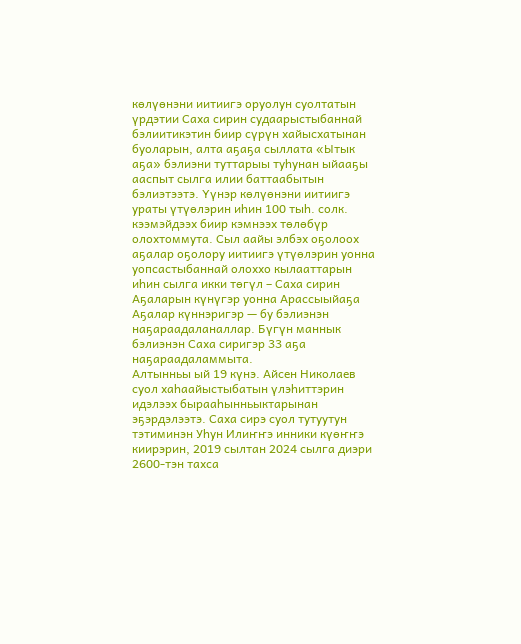көлүөнэни иитиигэ оруолун суолтатын үрдэтии Саха сирин судаарыстыбаннай бэлиитикэтин биир сүрүн хайысхатынан буоларын, алта аҕаҕа сыллата «Ытык аҕа» бэлиэни туттарыы туһунан ыйааҕы ааспыт сылга илии баттаабытын бэлиэтээтэ. Үүнэр көлүөнэни иитиигэ ураты үтүөлэрин иһин 100 тыһ. солк. кээмэйдээх биир кэмнээх төлөбүр олохтоммута. Сыл аайы элбэх оҕолоох аҕалар оҕолору иитиигэ үтүөлэрин уонна уопсастыбаннай олоххо кылааттарын иһин сылга икки төгүл – Саха сирин Аҕаларын күнүгэр уонна Арассыыйаҕа Аҕалар күннэригэр — бу бэлиэнэн наҕараадаланаллар. Бүгүн маннык бэлиэнэн Саха сиригэр 33 аҕа наҕараадаламмыта.
Алтынньы ый 19 күнэ. Айсен Николаев суол хаһаайыстыбатын үлэһиттэрин идэлээх бырааһынньыктарынан эҕэрдэлээтэ. Саха сирэ суол тутуутун тэтиминэн Уһун Илиҥҥэ инники күөҥҥэ киирэрин, 2019 сылтан 2024 сылга диэри 2600-тэн тахса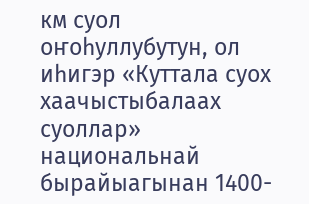км суол оҥоһуллубутун, ол иһигэр «Куттала суох хаачыстыбалаах суоллар» национальнай бырайыагынан 1400-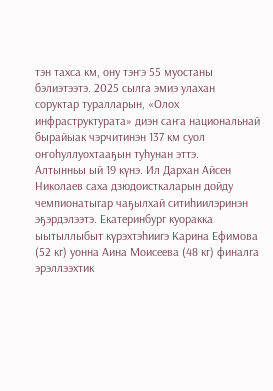тэн тахса км, ону тэҥэ 55 муостаны бэлиэтээтэ. 2025 сылга эмиэ улахан соруктар туралларын, «Олох инфраструктурата» диэн саҥа национальнай бырайыак чэрчитинэн 137 км суол оҥоһуллуохтааҕын туһунан эттэ.
Алтынньы ый 19 күнэ. Ил Дархан Айсен Николаев саха дзюдоисткаларын дойду чемпионатыгар чаҕылхай ситиһиилэринэн эҕэрдэлээтэ. Екатеринбург куоракка ыытыллыбыт күрэхтэһиигэ Карина Ефимова (52 кг) уонна Аина Моисеева (48 кг) финалга эрэллээхтик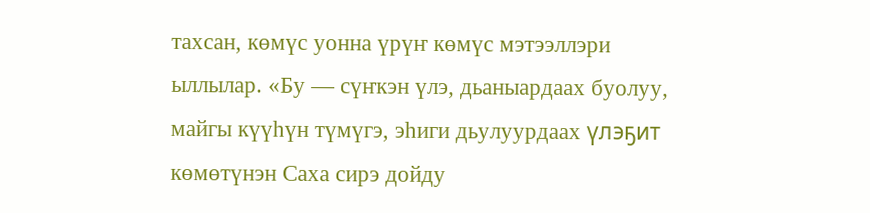тахсан, көмүс уонна үрүҥ көмүс мэтээллэри ыллылар. «Бу — сүҥкэн үлэ, дьаныардаах буолуу, майгы күүһүн түмүгэ, эһиги дьулуурдаах үлэҕит көмөтүнэн Саха сирэ дойду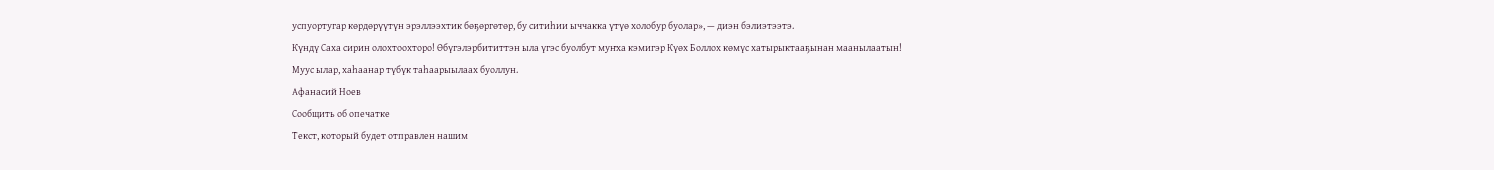успуортугар көрдөрүүтүн эрэллээхтик бөҕөргөтөр, бу ситиһии ыччакка үтүө холобур буолар», — диэн бэлиэтээтэ.
Күндү Саха сирин олохтоохторо! Өбүгэлэрбититтэн ыла үгэс буолбут муҥха кэмигэр Күөх Боллох көмүс хатырыктааҕынан маанылаатын! Муус ылар, хаһаанар түбүк таһаарыылаах буоллун.
Афанасий Ноев
Сообщить об опечатке
Текст, который будет отправлен нашим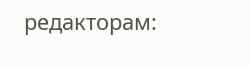редакторам: